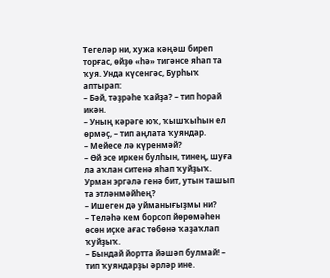Тегеләр ни, хужа кәңәш биреп торғас, өйҙө «һә» тигәнсе яһап та ҡуя. Унда күсенгәс, Бурһыҡ аптырап:
– Бәй, тәҙрәһе ҡайҙа? – тип һорай икән.
– Уның кәрәге юҡ, ҡышҡыһын ел өрмәҫ, – тип аңлата ҡуяндар.
– Мейесе лә күренмәй?
– Өй эсе иркен булһын, тинең, шуға ла аҡлан ситенә яһап ҡуйҙыҡ. Урман эргәлә генә бит, утын ташып та этләнмәйһең?
– Ишеген дә уйманығыҙмы ни?
– Теләһә кем борсоп йөрөмәһен өсөн иҫке ағас төбөнә ҡаҙаҡлап ҡуйҙыҡ.
– Бындай йортта йәшәп булмай! – тип ҡуяндарҙы әрләр ине.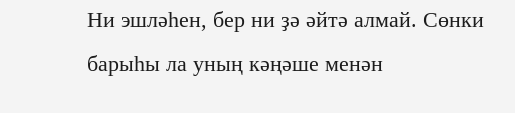Ни эшләһен, бер ни ҙә әйтә алмай. Сөнки барыһы ла уның кәңәше менән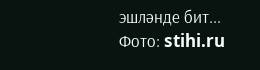эшләнде бит...
Фото: stihi.ru